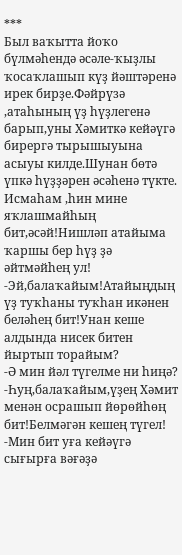***
Был ваҡытта йоҡо бүлмәһендә әсәле-ҡыҙлы ҡосаҡлашып күҙ йәштәренә ирек бирҙе.Фәйрүзә ,атаһының үҙ һүҙлегенә барып,уны Хәмиткә кейәүгә бирергә тырышыуына асыуы килде.Шунан бөтә үпкә һүҙҙәрен әсәһенә түкте.
Исмаһам ,һин мине яҡлашмайһың бит,әсәй!Нишләп атайыма ҡаршы бер һүҙ ҙә әйтмәйһең ул!
-Эй,балаҡайым!Атайыңдың үҙ туҡһаны туҡһан икәнен беләһең бит!Унан кеше алдында нисек битен йыртып торайым?
-Ә мин йәл түгелме ни һиңә?
-Һуң,балаҡайым,үҙең Хәмит менән осрашып йөрөйһөң бит!Белмәгән кешең түгел!
-Мин бит уға кейәүгә сығырға вәғәҙә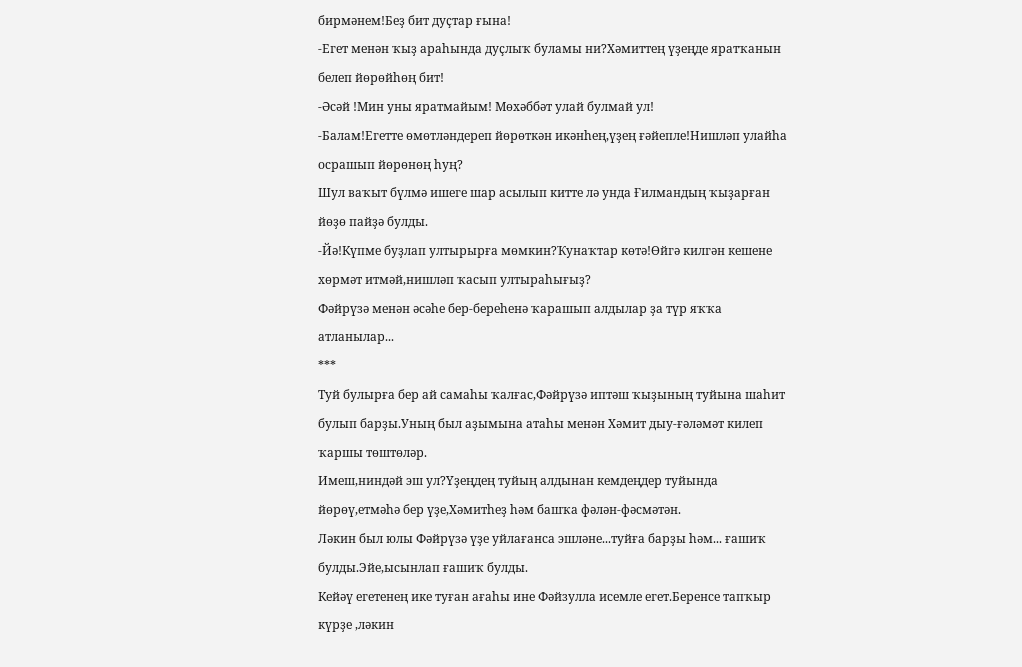бирмәнем!Беҙ бит дуҫтар ғына!
-Егет менән ҡыҙ араһында дуҫлыҡ буламы ни?Хәмиттең үҙеңде яратҡанын белеп йөрөйһөң бит!
-Әсәй !Мин уны яратмайым! Мөхәббәт улай булмай ул!
-Балам!Егетте өмөтләндереп йөрөткән икәнһең,үҙең ғәйепле!Нишләп улайһа осрашып йөрөнөң һуң?
Шул ваҡыт бүлмә ишеге шар асылып китте лә унда Ғилмандың ҡыҙарған йөҙө пайҙә булды.
-Йә!Күпме буҙлап ултырырға мөмкин?Ҡунаҡтар көтә!Өйгә килгән кешене хөрмәт итмәй,нишләп ҡасып ултыраһығыҙ?
Фәйрүзә менән әсәһе бер-береһенә ҡарашып алдылар ҙа түр яҡҡа атланылар...
***
Туй булырға бер ай самаһы ҡалғас,Фәйрүзә иптәш ҡыҙының туйына шаһит булып барҙы.Уның был аҙымына атаһы менән Хәмит дыу-ғәләмәт килеп ҡаршы төштөләр.
Имеш,ниндәй эш ул?Үҙеңдең туйың алдынан кемдеңдер туйында йөрөү,етмәһә бер үҙе,Хәмитһеҙ һәм башҡа фәлән-фәсмәтән.
Ләкин был юлы Фәйрүзә үҙе уйлағанса эшләне...туйға барҙы һәм... ғашиҡ булды.Эйе,ысынлап ғашиҡ булды.
Кейәү егетенең ике туған ағаһы ине Фәйзулла исемле егет.Беренсе тапҡыр күрҙе ,ләкин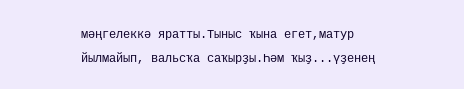мәңгелеккә яратты.Тыныс ҡына егет,матур йылмайып, вальсҡа саҡырҙы.Һәм ҡыҙ...үҙенең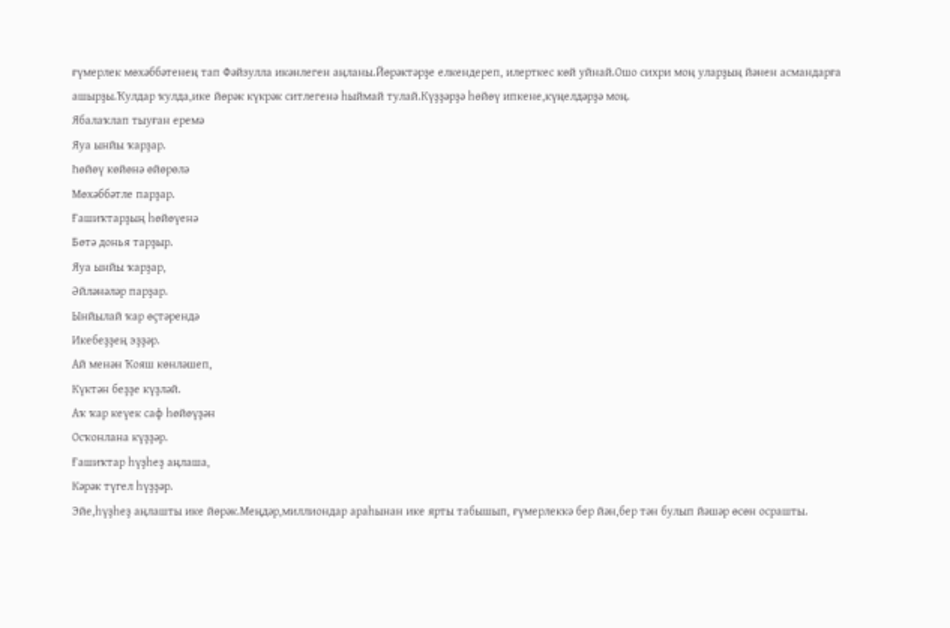ғүмерлек мөхәббәтенең тап Фәйзулла икәнлеген аңланы.Йөрәктәрҙе елкендереп, илерткес көй уйнай.Ошо сихри моң уларҙың йәнен асмандарға ашырҙы.Ҡулдар ҡулда,ике йөрәк күкрәк ситлегенә һыймай тулай.Күҙҙәрҙә һөйөү ипкене,күңелдәрҙә моң.
Ябалаҡлап тыуған еремә
Яуа ынйы ҡарҙар.
Һөйөү көйөнә өйөрөлә
Мөхәббәтле парҙар.
Ғашиҡтарҙың һөйөүенә
Бөтә донья тарҙыр.
Яуа ынйы ҡарҙар,
Әйләнәләр парҙар.
Ынйылай ҡар өҫтәрендә
Икебеҙҙең эҙҙәр.
Ай менән Ҡояш көнләшеп,
Күктән беҙҙе күҙләй.
Аҡ ҡар кеүек саф һөйөүҙән
Осҡонлана күҙҙәр.
Ғашиҡтар һүҙһеҙ аңлаша,
Кәрәк түгел һүҙҙәр.
Эйе,һүҙһеҙ аңлашты ике йөрәк.Меңдәр,миллиондар араһынан ике ярты табышып, ғүмерлеккә бер йән,бер тән булып йәшәр өсөн осрашты.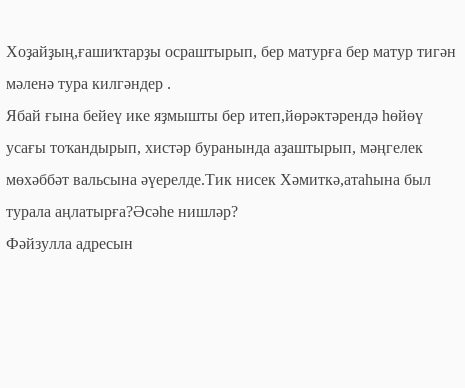Хоҙайҙың,ғашиҡтарҙы осраштырып, бер матурға бер матур тигән мәленә тура килгәндер .
Ябай ғына бейеү ике яҙмышты бер итеп,йөрәктәрендә һөйөү усағы тоҡандырып, хистәр буранында аҙаштырып, мәңгелек мөхәббәт вальсына әүерелде.Тик нисек Хәмиткә,атаһына был турала аңлатырға?Әсәһе нишләр?
Фәйзулла адресын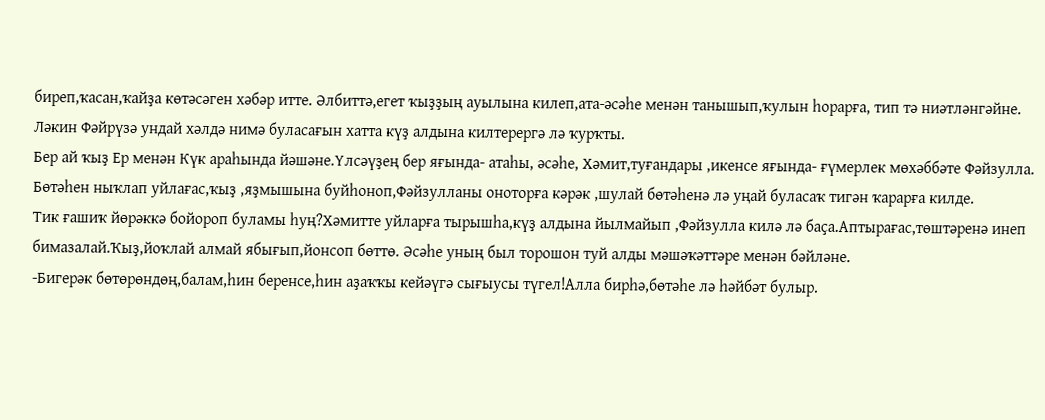биреп,ҡасан,ҡайҙа көтәсәген хәбәр итте. Әлбиттә,егет ҡыҙҙың ауылына килеп,ата-әсәһе менән танышып,ҡулын һорарға, тип тә ниәтләнгәйне. Ләкин Фәйрүзә ундай хәлдә нимә буласағын хатта күҙ алдына килтерергә лә ҡурҡты.
Бер ай ҡыҙ Ер менән Күк араһында йәшәне.Үлсәүҙең бер яғында- атаһы, әсәһе, Хәмит,туғандары ,икенсе яғында- ғүмерлек мөхәббәте Фәйзулла.
Бөтәһен ныҡлап уйлағас,ҡыҙ ,яҙмышына буйһоноп,Фәйзулланы оноторға кәрәк ,шулай бөтәһенә лә уңай буласаҡ тигән ҡарарға килде.
Тик ғашиҡ йөрәккә бойороп буламы һуң?Хәмитте уйларға тырышһа,күҙ алдына йылмайып ,Фәйзулла килә лә баҫа.Аптырағас,төштәренә инеп бимазалай.Ҡыҙ,йоҡлай алмай ябығып,йонсоп бөттө. Әсәһе уның был торошон туй алды мәшәҡәттәре менән бәйләне.
-Бигерәк бөтөрөндөң,балам,һин беренсе,һин аҙаҡҡы кейәүгә сығыусы түгел!Алла бирһә,бөтәһе лә һәйбәт булыр.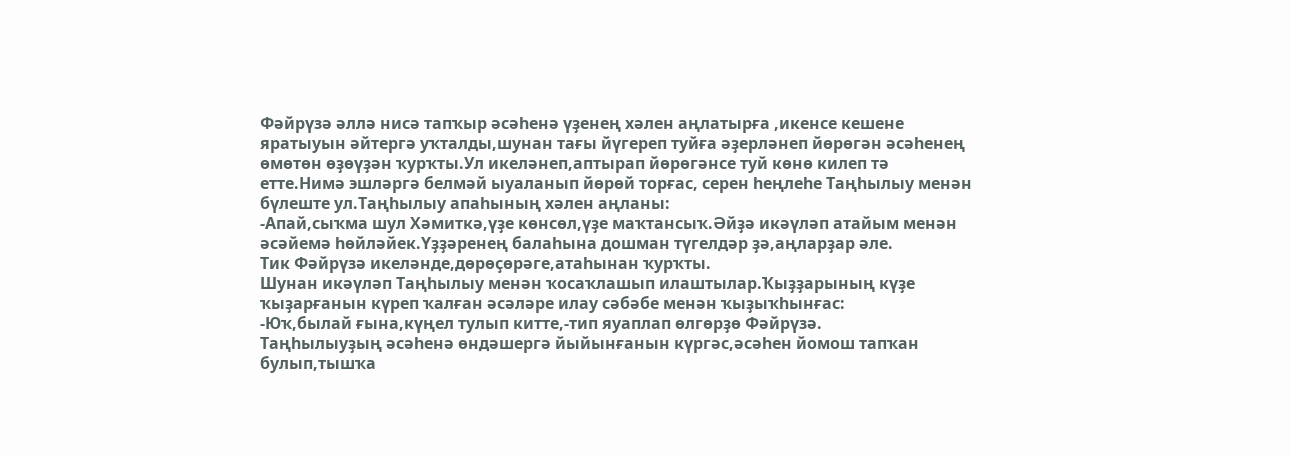Фәйрүзә әллә нисә тапҡыр әсәһенә үҙенең хәлен аңлатырға ,икенсе кешене яратыуын әйтергә уҡталды,шунан тағы йүгереп туйға әҙерләнеп йөрөгән әсәһенең өмөтөн өҙөүҙән ҡурҡты.Ул икеләнеп,аптырап йөрөгәнсе туй көнө килеп тә етте.Нимә эшләргә белмәй ыуаланып йөрөй торғас, серен һеңлеһе Таңһылыу менән бүлеште ул.Таңһылыу апаһының хәлен аңланы:
-Апай,сыҡма шул Хәмиткә,үҙе көнсөл,үҙе маҡтансыҡ.Әйҙә икәүләп атайым менән әсәйемә һөйләйек.Үҙҙәренең балаһына дошман түгелдәр ҙә,аңларҙар әле.
Тик Фәйрүзә икеләнде,дөрөҫөрәге,атаһынан ҡурҡты.
Шунан икәүләп Таңһылыу менән ҡосаҡлашып илаштылар.Ҡыҙҙарының күҙе ҡыҙарғанын күреп ҡалған әсәләре илау сәбәбе менән ҡыҙыҡһынғас:
-Юҡ,былай ғына,күңел тулып китте,-тип яуаплап өлгөрҙө Фәйрүзә.
Таңһылыуҙың әсәһенә өндәшергә йыйынғанын күргәс,әсәһен йомош тапҡан булып,тышҡа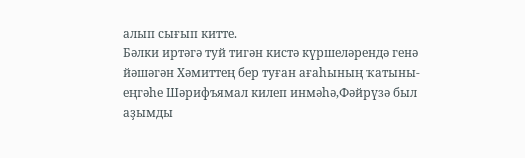алып сығып китте.
Бәлки иртәгә туй тигән кистә күршеләрендә генә йәшәгән Хәмиттең бер туған ағаһының ҡатыны- еңгәһе Шәрифъямал килеп инмәһә,Фәйрүзә был аҙымды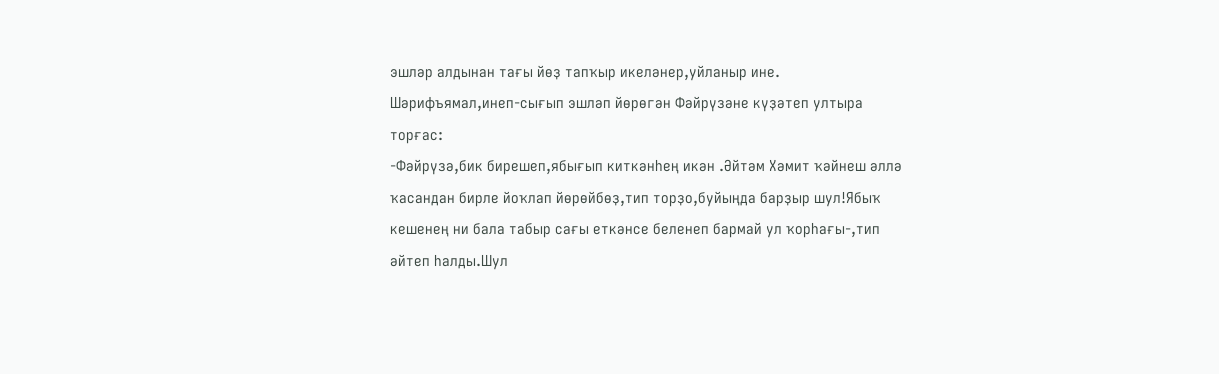эшләр алдынан тағы йөҙ тапҡыр икеләнер,уйланыр ине.
Шәрифъямал,инеп-сығып эшләп йөрөгән Фәйрүзәне күҙәтеп ултыра торғас:
-Фәйрүзә,бик бирешеп,ябығып киткәнһең икән .Әйтәм Хәмит ҡәйнеш әллә ҡасандан бирле йоҡлап йөрөйбөҙ,тип торҙо,буйыңда барҙыр шул!Ябыҡ кешенең ни бала табыр сағы еткәнсе беленеп бармай ул ҡорһағы-,тип әйтеп һалды.Шул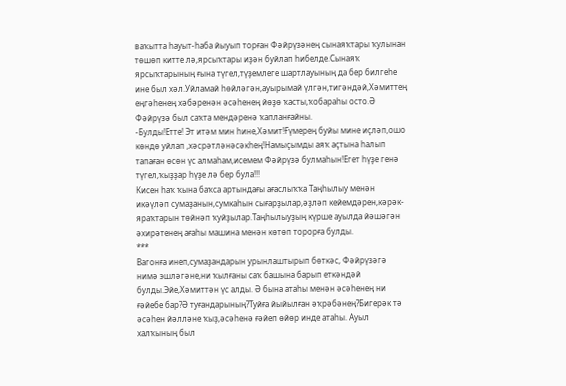ваҡытта һауыт-һаба йыуып торған Фәйрүзәнең сынаяҡтары ҡулынан төшөп китте лә,ярсыҡтары иҙән буйлап һибелде.Сынаяҡ ярсыҡтарының ғына түгел,түҙемлеге шартлауының да бер билгеһе ине был хәл.Уйламай һөйләгән,ауырымай үлгән,тигәндәй,Хәмиттең еңгәһенең хәбәренән әсәһенең йөҙө ҡасты,ҡобараһы осто.Ә Фәйрүзә был саҡта мендәренә ҡапланғайны.
-Булды!Етте! Эт итәм мин һине,Хәмит!Ғүмерең буйы мине иҫләп,ошо көндө уйлап ,хәсрәтләнәсәкһең!Намыҫымды аяҡ аҫтына һалып тапаған өсөн үс алмаһам,исемем Фәйрүзә булмаһын!Егет һүҙе генә түгел,ҡыҙҙар һүҙе лә бер була!!!
Кисен һаҡ ҡына баҡса артындағы ағаслыҡҡа Таңһылыу менән икәүләп сумаҙанын,сумкаһын сығарҙылар,әҙләп кейемдәрен,кәрәк-яраҡтарын төйнәп ҡуйҙылар.Таңһылыуҙың күрше ауылда йәшәгән әхирәтенең ағаһы машина менән көтөп торорға булды.
***
Вагонға инеп,сумаҙандарын урынлаштырып бөткәс, Фәйрүзәгә нимә эшләгәне,ни ҡылғаны саҡ башына барып еткәндәй булды.Эйе,Хәмиттән үс алды. Ә бына атаһы менән әсәһенең ни ғәйебе бар?Ә туғандарының?Туйға йыйылған әҡрәбәнең?Бигерәк тә әсәһен йәлләне ҡыҙ,әсәһенә ғәйеп өйөр инде атаһы. Ауыл халҡының был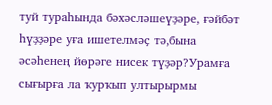туй тураһында бәхәсләшеүҙәре, ғәйбәт һүҙҙәре уға ишетелмәҫ тә,бына әсәһенең йөрәге нисек түҙәр?Урамға сығырға ла ҡурҡып ултырырмы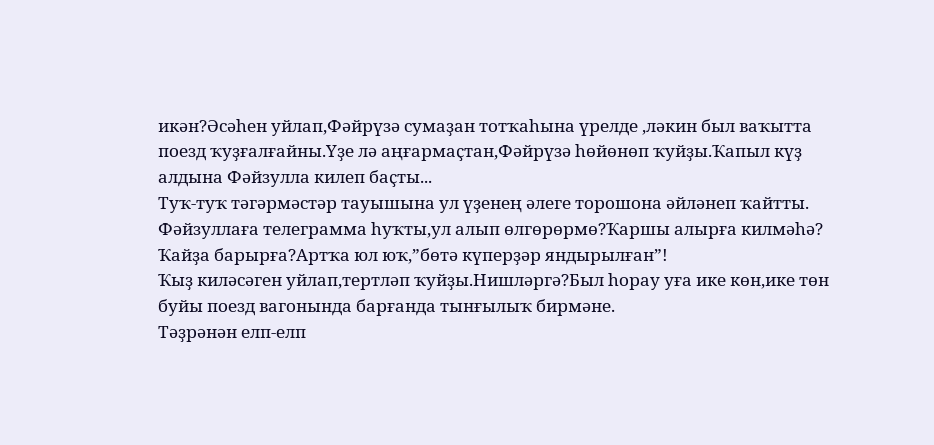икән?Әсәһен уйлап,Фәйрүзә сумаҙан тотҡаһына үрелде ,ләкин был ваҡытта поезд ҡуҙғалғайны.Үҙе лә аңғармаҫтан,Фәйрүзә һөйөнөп ҡуйҙы.Ҡапыл күҙ алдына Фәйзулла килеп баҫты...
Туҡ-туҡ тәгәрмәстәр тауышына ул үҙенең әлеге торошона әйләнеп ҡайтты.
Фәйзуллаға телеграмма һуҡты,ул алып өлгөрөрмө?Ҡаршы алырға килмәһә? Ҡайҙа барырға?Артҡа юл юҡ,”бөтә күперҙәр яндырылған”!
Ҡыҙ киләсәген уйлап,тертләп ҡуйҙы.Нишләргә?Был һорау уға ике көн,ике төн буйы поезд вагонында барғанда тынғылыҡ бирмәне.
Тәҙрәнән елп-елп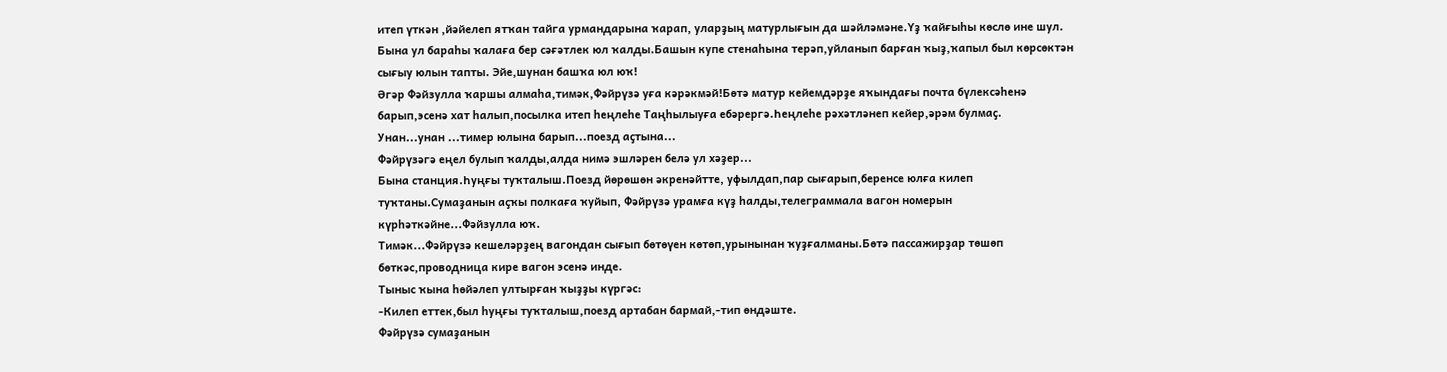итеп үткән ,йәйелеп ятҡан тайга урмандарына ҡарап, уларҙың матурлығын да шәйләмәне.Үҙ ҡайғыһы көслө ине шул. Бына ул бараһы ҡалаға бер сәғәтлек юл ҡалды.Башын купе стенаһына терәп,уйланып барған ҡыҙ,ҡапыл был көрсөктән сығыу юлын тапты. Эйе,шунан башҡа юл юҡ!
Әгәр Фәйзулла ҡаршы алмаһа,тимәк,Фәйрүзә уға кәрәкмәй!Бөтә матур кейемдәрҙе яҡындағы почта бүлексәһенә барып,эсенә хат һалып,посылка итеп һеңлеһе Таңһылыуға ебәрергә.Һеңлеһе рәхәтләнеп кейер,әрәм булмаҫ.
Унан...унан ...тимер юлына барып...поезд аҫтына...
Фәйрүзәгә еңел булып ҡалды,алда нимә эшләрен белә ул хәҙер...
Бына станция.Һуңғы туҡталыш.Поезд йөрөшөн әкренәйтте, уфылдап,пар сығарып,беренсе юлға килеп туҡтаны.Сумаҙанын аҫҡы полкаға ҡуйып, Фәйрүзә урамға күҙ һалды,телеграммала вагон номерын күрһәткәйне...Фәйзулла юҡ.
Тимәк...Фәйрүзә кешеләрҙең вагондан сығып бөтөүен көтөп,урынынан ҡуҙғалманы.Бөтә пассажирҙар төшөп бөткәс,проводница кире вагон эсенә инде.
Тыныс ҡына һөйәлеп ултырған ҡыҙҙы күргәс:
-Килеп еттек,был һуңғы туҡталыш,поезд артабан бармай,-тип өндәште.
Фәйрүзә сумаҙанын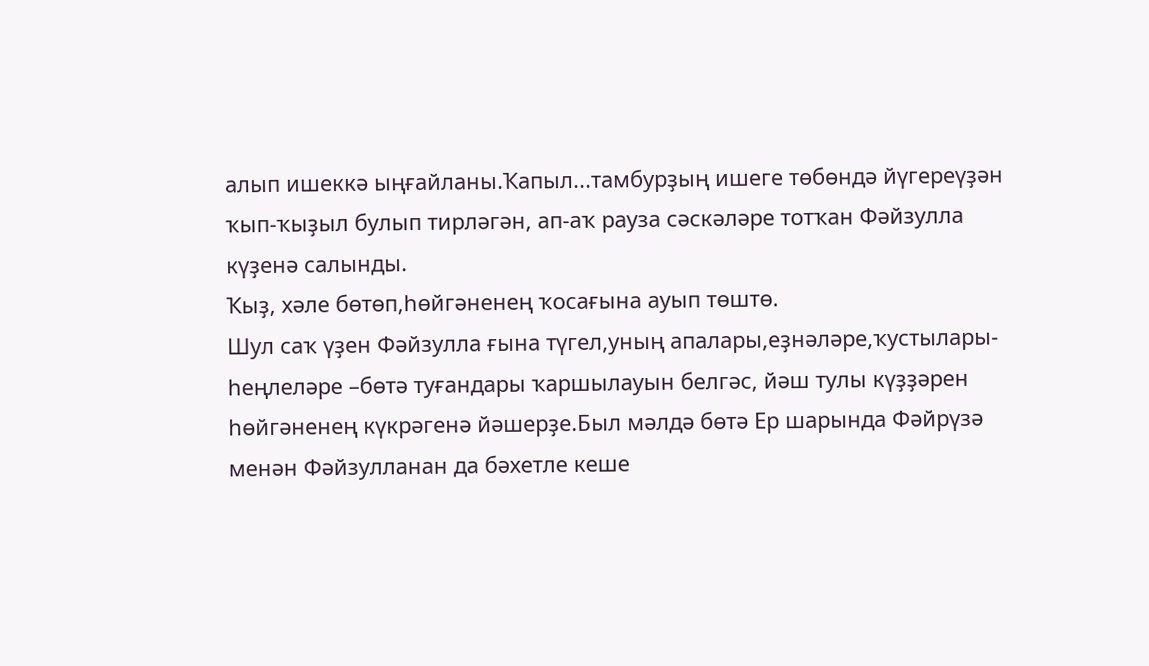алып ишеккә ыңғайланы.Ҡапыл...тамбурҙың ишеге төбөндә йүгереүҙән ҡып-ҡыҙыл булып тирләгән, ап-аҡ рауза сәскәләре тотҡан Фәйзулла күҙенә салынды.
Ҡыҙ, хәле бөтөп,һөйгәненең ҡосағына ауып төштө.
Шул саҡ үҙен Фәйзулла ғына түгел,уның апалары,еҙнәләре,ҡустылары-һеңлеләре –бөтә туғандары ҡаршылауын белгәс, йәш тулы күҙҙәрен һөйгәненең күкрәгенә йәшерҙе.Был мәлдә бөтә Ер шарында Фәйрүзә менән Фәйзулланан да бәхетле кеше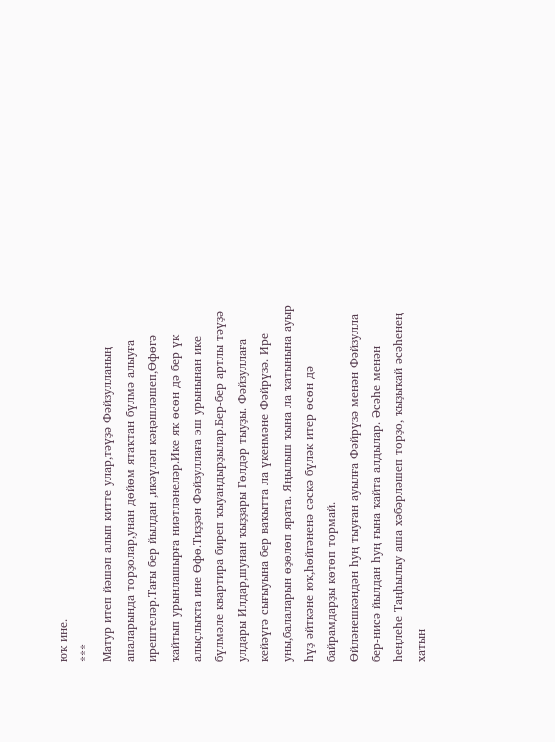юҡ ине.
***
Матур итеп йәшәп алып китте улар,тәүҙә Фәйзулланың апаларында торҙолар,унан дөйөм ятаҡтан бүлмә алыуға ирештеләр.Тағы бер йылдан ,икәүләп кәңәшләшеп,Өфөгә ҡайтып урынлашырға ниәтләнеләр.Ике яҡ өсөн дә бер үк алыҫлыҡта ине Өфө.Тиҙҙән Фәйзуллаға эш урынынан ике бүлмәле квартира биреп ҡыуандырҙылар.Бер-бер артлы тәүҙә улдары Илдар,шунан ҡыҙҙары Гөлдәр тыуҙы. Фәйзуллаға кейәүгә сығыуына бер ваҡытта ла үкенмәне Фәйрүзә. Ире уны,балаларын өҙөлөп ярата. Яңылыш ҡына ла ҡатынына ауыр һүҙ әйткәне юҡ,һөйгәненә сәскә бүләк итер өсөн дә байрамдарҙы көтөп тормай.
Өйләнешкәндән һуң тыуған ауылға Фәйрүзә менән Фәйзулла бер-нисә йылдан һуң ғына ҡайта алдылар. Әсәһе менән һеңлеһе Таңһылыу аша хәбәрләшеп торҙо, ҡыҙыҡай әсәһенең хатын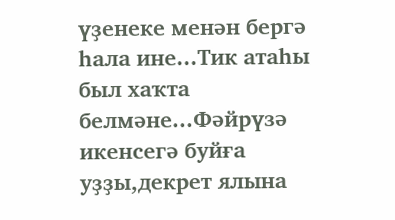үҙенеке менән бергә һала ине...Тик атаһы был хаҡта белмәне...Фәйрүзә икенсегә буйға уҙҙы,декрет ялына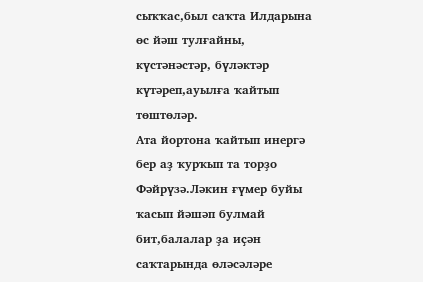сыҡҡас,был саҡта Илдарына өс йәш тулғайны, күстәнәстәр, бүләктәр күтәреп,ауылға ҡайтып төштөләр.
Ата йортона ҡайтып инергә бер аҙ ҡурҡып та торҙо Фәйрүзә.Ләкин ғүмер буйы ҡасып йәшәп булмай бит,балалар ҙа иҫән саҡтарында өләсәләре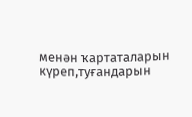менән ҡартаталарын күреп,туғандарын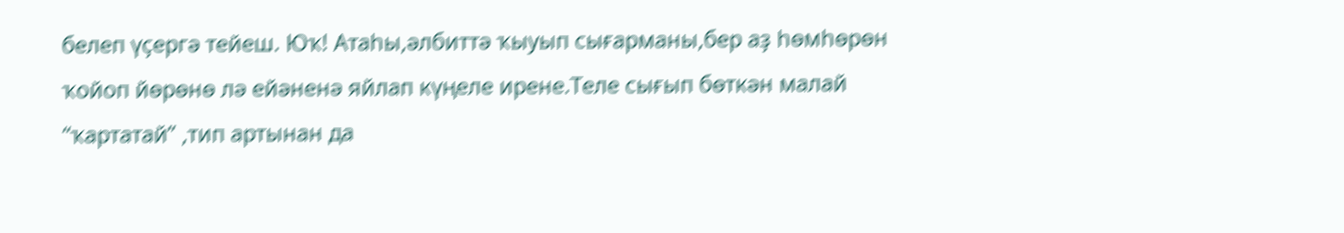белеп үҫергә тейеш. Юҡ! Атаһы,әлбиттә ҡыуып сығарманы,бер аҙ һөмһөрөн ҡойоп йөрөнө лә ейәненә яйлап күңеле ирене.Теле сығып бөткән малай “ҡартатай” ,тип артынан да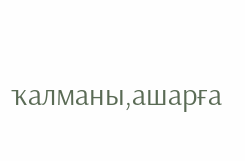ҡалманы,ашарға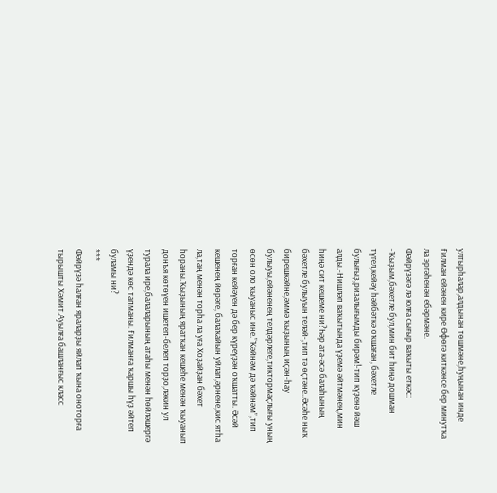ултырһалар,алдынан төшмәне,һуңынан инде Ғилман ейәнен кире Өфөгә киткәнсе бер минутҡа ла эргәһенән ебәрмәне.
Фәйрүзәгә лә юлға сығыр ваҡыты еткәс:
-Ҡыҙым,бәхетле бул,мин бит һиңә дошман түгел,кейәү һәйбәткә оҡшаған, бәхетле булығыҙ,ризалығымды бирәм!-тип күҙенә йәш алды.-Нишләп ваҡытында үҙемә әйтмәнең,мин һиңә сит кешеме ни?Һәр ата-әсә балаһының бәхетле булыуын теләй-,тип тә өҫтәне..Әсәһе ныҡ бирешкәйне,әммә ҡыҙының иҫән-һау булыуы,ейәненең телдәрлеге,тиктормаҫлығы уның өсөн оло ҡыуаныс ине.”Ҡәйнәм дә ҡәйнәм”,тип торған кейәүен дә бер күреүҙән оҡшатты. Әсәй кешенең йөрәге, балаҡайын уйлап,әрнене,кис ятһа ла,таң менән торһа ла уға Хоҙайҙан бәхет һораны.Ҡыҙының яратҡан кешеһе менән ҡыуанып донъя көтөүен ишетеп-белеп торҙо,ләкин ул турала ире,балаларының атаһы менән һөйләшергә үҙендә көс тапманы. Ғилманға ҡаршы һүҙ әйтеп буламы ни?
***
Фәйрүзә һалған яраларҙы яйлап ҡына оноторға тырышты Хәмит.Ауылға башланғыс класс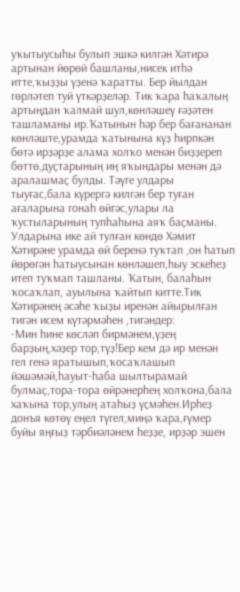уҡытыусыһы булып эшкә килгән Хәтирә артынан йөрөй башланы,нисек итһә итте,ҡыҙҙы үҙенә ҡаратты. Бер йылдан гөрләтеп туй үткәрҙеләр. Тик ҡара һаҡалың артыңдан ҡалмай шул,көнләшеү ғәҙәтен ташламаны ир.Ҡатынын һәр бер бағананан көнләште,урамда ҡатынына күҙ һирпкән бөтә ирҙәрҙе алама холҡо менән биҙҙереп бөттө,дуҫтарының иң яҡындары менән дә аралашмаҫ булды. Тәүге улдары тыуғас,бала күрергә килгән бер туған ағаларына гонаһ өйгәс,улары ла ҡустыларының тупһаһына аяҡ баҫманы.
Улдарына ике ай тулған көндө Хәмит Хәтирәне урамда өй беренә туҡтап ,он һатып йөрөгән һатыусынан көнләшеп,һыу эскеһеҙ итеп туҡмап ташланы. Ҡатын, балаһын ҡосаҡлап, ауылына ҡайтып китте.Тик Хәтирәнең әсәһе ҡыҙы иренән айырылған тигән исем күтәрмәһен ,тигәндер:
-Мин һине көсләп бирмәнем,үҙең барҙың,хәҙер тор,түҙ!Бер кем дә ир менән гел генә яратышып,ҡосаҡлашып йәшәмәй,һауыт-һаба шылтырамай булмаҫ,тора-тора өйрәнерһең холҡона,бала хаҡына тор,улың атаһыҙ үҫмәһен.Ирһеҙ донъя көтөү еңел түгел,миңә ҡара,ғүмер буйы яңғыҙ тәрбиәләнем һеҙҙе, ирҙәр эшен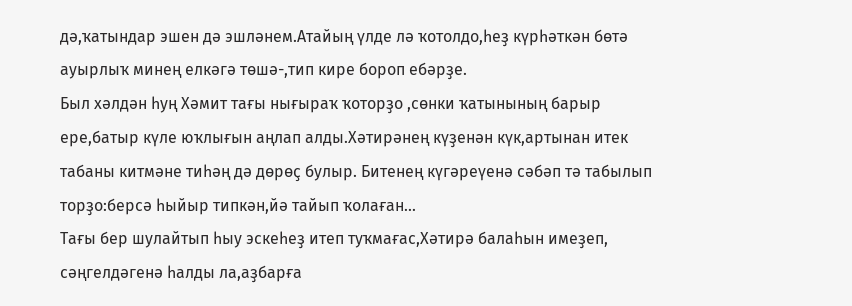дә,ҡатындар эшен дә эшләнем.Атайың үлде лә ҡотолдо,һеҙ күрһәткән бөтә ауырлыҡ минең елкәгә төшә-,тип кире бороп ебәрҙе.
Был хәлдән һуң Хәмит тағы нығыраҡ ҡоторҙо ,сөнки ҡатынының барыр ере,батыр күле юҡлығын аңлап алды.Хәтирәнең күҙенән күк,артынан итек табаны китмәне тиһәң дә дөрөҫ булыр. Битенең күгәреүенә сәбәп тә табылып торҙо:берсә һыйыр типкән,йә тайып ҡолаған...
Тағы бер шулайтып һыу эскеһеҙ итеп туҡмағас,Хәтирә балаһын имеҙеп, сәңгелдәгенә һалды ла,аҙбарға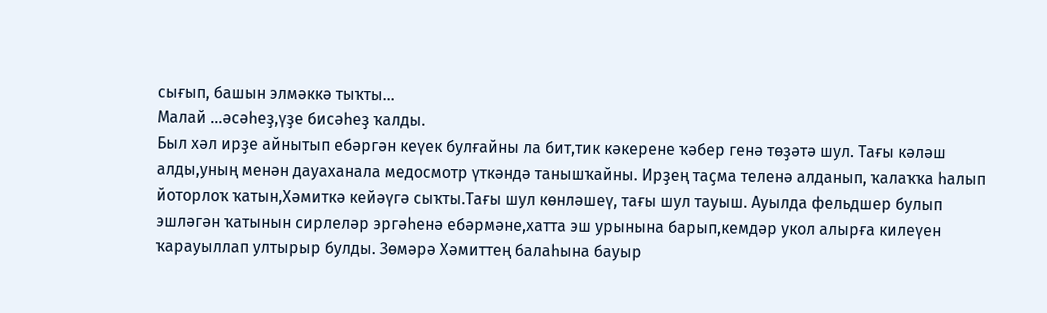сығып, башын элмәккә тыҡты...
Малай ...әсәһеҙ,үҙе бисәһеҙ ҡалды.
Был хәл ирҙе айнытып ебәргән кеүек булғайны ла бит,тик кәкерене ҡәбер генә төҙәтә шул. Тағы кәләш алды,уның менән дауаханала медосмотр үткәндә танышҡайны. Ирҙең таҫма теленә алданып, ҡалаҡҡа һалып йоторлоҡ ҡатын,Хәмиткә кейәүгә сыҡты.Тағы шул көнләшеү, тағы шул тауыш. Ауылда фельдшер булып эшләгән ҡатынын сирлеләр эргәһенә ебәрмәне,хатта эш урынына барып,кемдәр укол алырға килеүен ҡарауыллап ултырыр булды. Зөмәрә Хәмиттең балаһына бауыр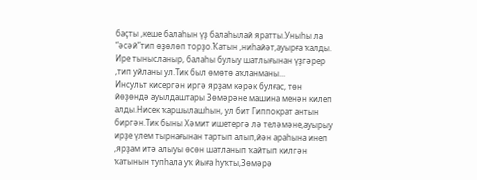баҫты ,кеше балаһын үҙ балаһылай яратты.Уныһы ла “әсәй”тип өҙөлөп торҙо.Ҡатын ,ниһайәт,ауырға ҡалды. Ире тынысланыр, балаһы булыу шатлығынан үҙгәрер ,тип уйланы ул.Тик был өмөтө аҡланманы...
Инсульт кисергән иргә ярҙам кәрәк булғас, төн йөҙөндә ауылдаштары Зөмәрәне машина менән килеп алды.Нисек ҡаршылашһын, ул бит Гиппократ антын биргән.Тик быны Хәмит ишетергә лә теләмәне,ауырыу ирҙе үлем тырнағынан тартып алып,йән араһына инеп ,ярҙам итә алыуы өсөн шатланып ҡайтып килгән ҡатынын тупһала уҡ йыға һуҡты,Зөмәрә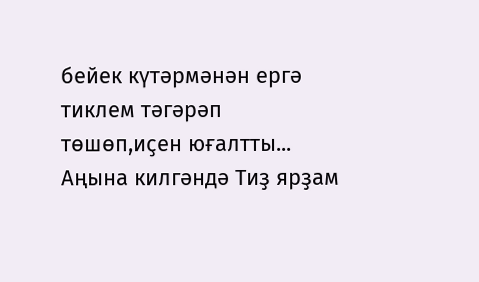бейек күтәрмәнән ергә тиклем тәгәрәп төшөп,иҫен юғалтты... Аңына килгәндә Тиҙ ярҙам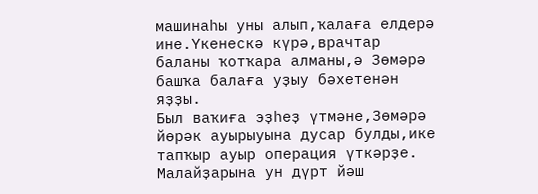машинаһы уны алып,ҡалаға елдерә ине.Үкенескә күрә,врачтар баланы ҡотҡара алманы,ә Зөмәрә башҡа балаға уҙыу бәхетенән яҙҙы.
Был ваҡиға эҙһеҙ үтмәне,Зөмәрә йөрәк ауырыуына дусар булды,ике тапҡыр ауыр операция үткәрҙе. Малайҙарына ун дүрт йәш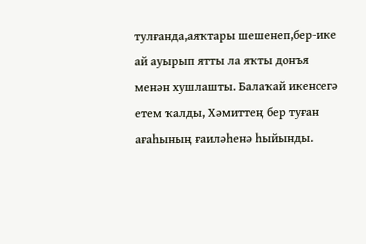тулғанда,аяҡтары шешенеп,бер-ике ай ауырып ятты ла яҡты донъя менән хушлашты. Балаҡай икенсегә етем ҡалды, Хәмиттең бер туған ағаһының ғаиләһенә һыйынды.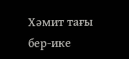Хәмит тағы бер-ике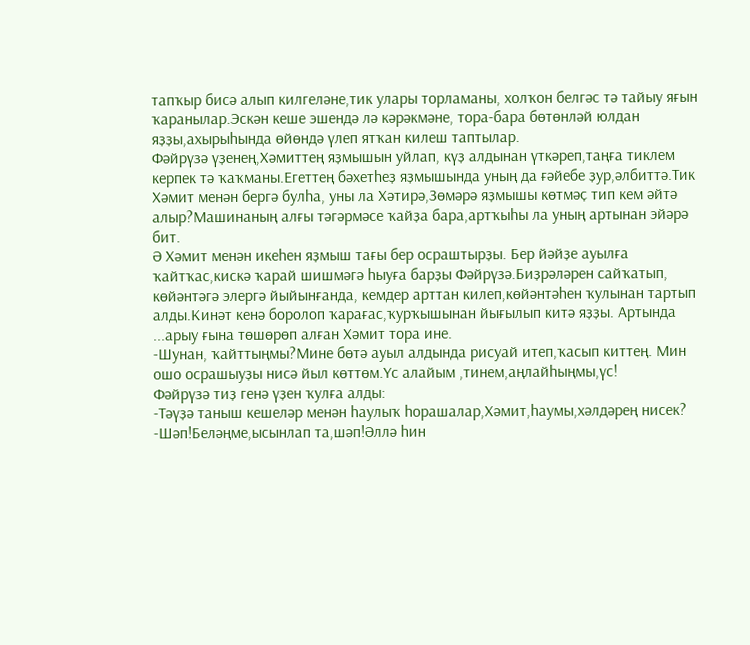тапҡыр бисә алып килгеләне,тик улары торламаны, холҡон белгәс тә тайыу яғын ҡаранылар.Эскән кеше эшендә лә кәрәкмәне, тора-бара бөтөнләй юлдан яҙҙы,ахырыһында өйөндә үлеп ятҡан килеш таптылар.
Фәйрүзә үҙенең,Хәмиттең яҙмышын уйлап, күҙ алдынан үткәреп,таңға тиклем керпек тә ҡаҡманы.Егеттең бәхетһеҙ яҙмышында уның да ғәйебе ҙур,әлбиттә.Тик Хәмит менән бергә булһа, уны ла Хәтирә,Зөмәрә яҙмышы көтмәҫ тип кем әйтә алыр?Машинаның алғы тәгәрмәсе ҡайҙа бара,артҡыһы ла уның артынан эйәрә бит.
Ә Хәмит менән икеһен яҙмыш тағы бер осраштырҙы. Бер йәйҙе ауылға ҡайтҡас,кискә ҡарай шишмәгә һыуға барҙы Фәйрүзә.Биҙрәләрен сайҡатып, көйәнтәгә элергә йыйынғанда, кемдер арттан килеп,көйәнтәһен ҡулынан тартып алды.Кинәт кенә боролоп ҡарағас,ҡурҡышынан йығылып китә яҙҙы. Артында ...арыу ғына төшөрөп алған Хәмит тора ине.
-Шунан, ҡайттыңмы?Мине бөтә ауыл алдында рисуай итеп,ҡасып киттең. Мин ошо осрашыуҙы нисә йыл көттөм.Үс алайым ,тинем,аңлайһыңмы,үс!
Фәйрүзә тиҙ генә үҙен ҡулға алды:
-Тәүҙә таныш кешеләр менән һаулыҡ һорашалар,Хәмит,һаумы,хәлдәрең нисек?
-Шәп!Беләңме,ысынлап та,шәп!Әллә һин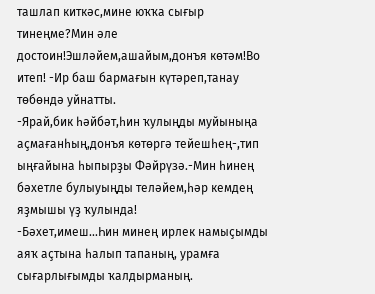ташлап киткәс,мине юҡҡа сығыр тинеңме?Мин әле достоин!Эшләйем,ашайым,донъя көтәм!Во итеп! -Ир баш бармағын күтәреп,танау төбөндә уйнатты.
-Ярай,бик һәйбәт,һин ҡулыңды муйыныңа аҫмағанһың,донъя көтөргә тейешһең-,тип ыңғайына һыпырҙы Фәйрүзә.-Мин һинең бәхетле булыуыңды теләйем,һәр кемдең яҙмышы үҙ ҡулында!
-Бәхет,имеш...Һин минең ирлек намыҫымды аяҡ аҫтына һалып тапаның, урамға сығарлығымды ҡалдырманың.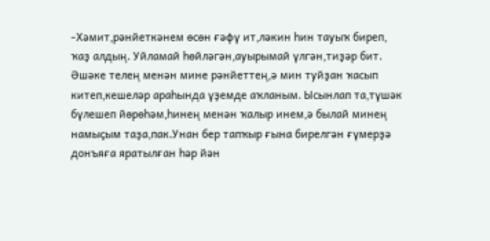-Хәмит,рәнйеткәнем өсөн ғәфү ит,ләкин һин тауыҡ биреп, ҡаҙ алдың. Уйламай һөйләгән,ауырымай үлгән,тиҙәр бит. Әшәке телең менән мине рәнйеттең,ә мин туйҙан ҡасып китеп,кешеләр араһында үҙемде аҡланым. Ысынлап та,түшәк бүлешеп йөрөһәм,һинең менән ҡалыр инем,ә былай минең намыҫым таҙа,пак.Унан бер тапҡыр ғына бирелгән ғүмерҙә донъяға яратылған һәр йән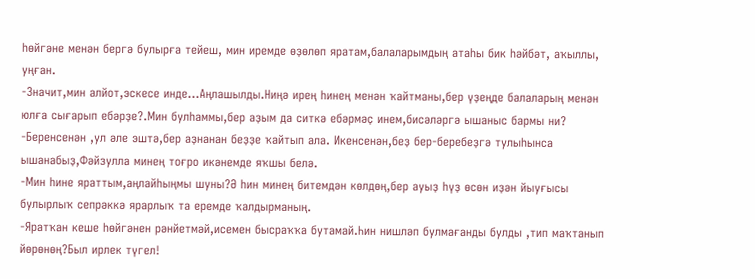һөйгәне менән бергә булырға тейеш, мин иремде өҙөлөп яратам,балаларымдың атаһы бик һәйбәт, аҡыллы, уңған.
-Значит,мин алйот,эскесе инде...Аңлашылды.Ниңә ирең һинең менән ҡайтманы,бер үҙеңде балаларың менән юлға сығарып ебәрҙе?.Мин булһаммы,бер аҙым да ситкә ебәрмәҫ инем,бисәләргә ышаныс бармы ни?
-Беренсенән ,ул әле эштә,бер аҙнанан беҙҙе ҡайтып ала. Икенсенән,беҙ бер-беребеҙгә тулыһынса ышанабыҙ,Фәйзулла минең тоғро икәнемде яҡшы белә.
-Мин һине яраттым,аңлайһыңмы шуны?Ә һин минең битемдән көлдөң,бер ауыҙ һүҙ өсөн иҙән йыуғысы булырлыҡ сепрәккә ярарлыҡ та еремде ҡалдырманың.
-Яратҡан кеше һөйгәнен рәнйетмәй,исемен бысраҡҡа бутамай.Һин нишләп булмағанды булды ,тип маҡтанып йөрөнөң?Был ирлек түгел!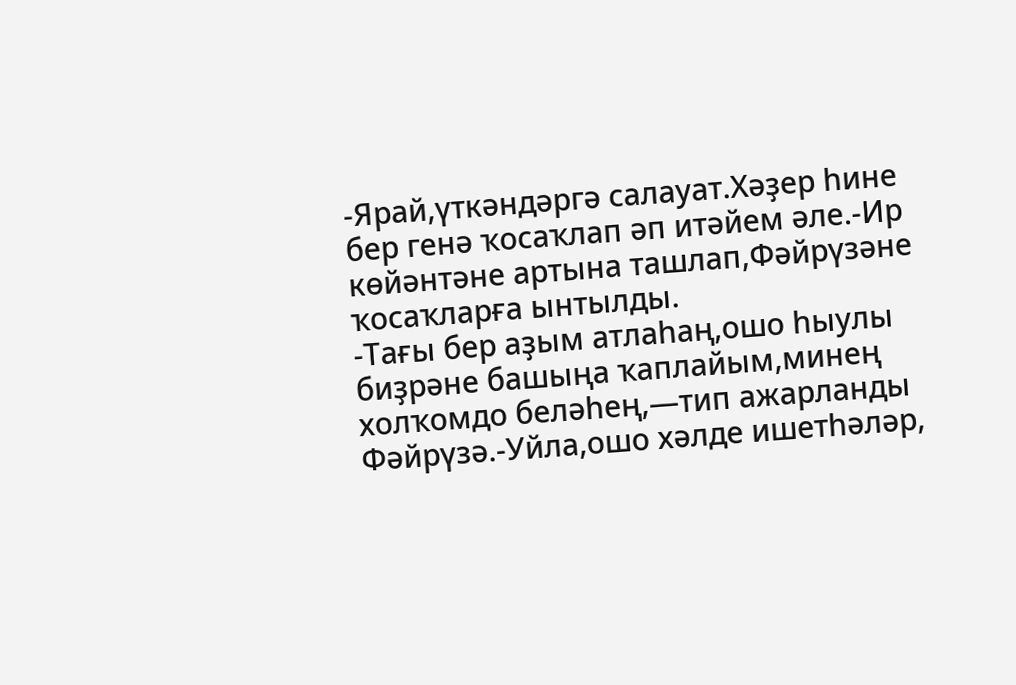-Ярай,үткәндәргә салауат.Хәҙер һине бер генә ҡосаҡлап әп итәйем әле.-Ир көйәнтәне артына ташлап,Фәйрүзәне ҡосаҡларға ынтылды.
-Тағы бер аҙым атлаһаң,ошо һыулы биҙрәне башыңа ҡаплайым,минең холҡомдо беләһең,—тип ажарланды Фәйрүзә.-Уйла,ошо хәлде ишетһәләр,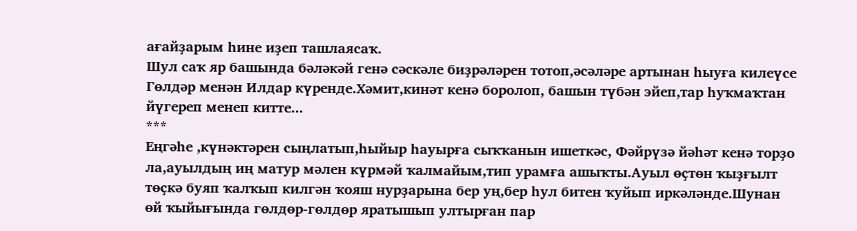ағайҙарым һине иҙеп ташлаясаҡ.
Шул саҡ яр башында бәләкәй генә сәскәле биҙрәләрен тотоп,әсәләре артынан һыуға килеүсе Гөлдәр менән Илдар күренде.Хәмит,кинәт кенә боролоп, башын түбән эйеп,тар һуҡмаҡтан йүгереп менеп китте...
***
Еңгәһе ,күнәктәрен сыңлатып,һыйыр һауырға сыҡҡанын ишеткәс, Фәйрүзә йәһәт кенә торҙо ла,ауылдың иң матур мәлен күрмәй ҡалмайым,тип урамға ашыҡты.Ауыл өҫтөн ҡыҙғылт төҫкә буяп ҡалҡып килгән ҡояш нурҙарына бер уң,бер һул битен ҡуйып иркәләнде.Шунан өй ҡыйығында гөлдөр-гөлдөр яратышып ултырған пар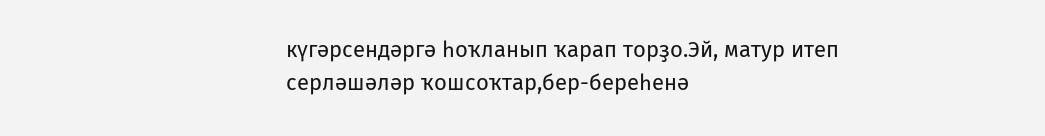күгәрсендәргә һоҡланып ҡарап торҙо.Эй, матур итеп серләшәләр ҡошсоҡтар,бер-береһенә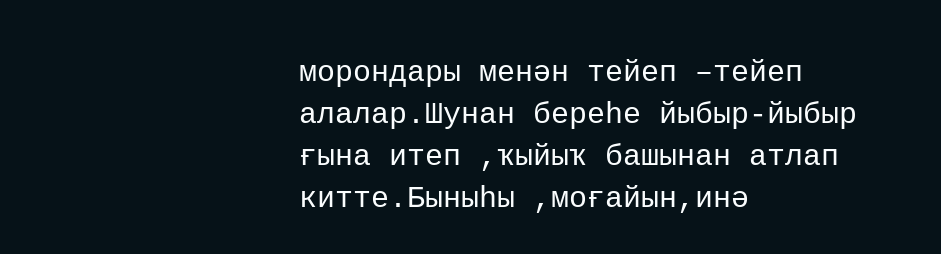морондары менән тейеп –тейеп алалар.Шунан береһе йыбыр-йыбыр ғына итеп ,ҡыйыҡ башынан атлап китте.Быныһы ,моғайын,инә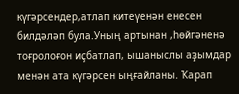күгәрсендер,атлап китеүенән енесен билдәләп була.Уның артынан ,һөйгәненә тоғролоғон иҫбатлап, ышаныслы аҙымдар менән ата күгәрсен ыңғайланы. Ҡарап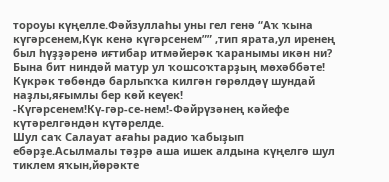тороуы күңелле.Фәйзуллаһы уны гел генә “Аҡ ҡына күгәрсенем,Күк кенә күгәрсенем”” ,тип ярата,ул иренең был һүҙҙәренә иғтибар итмәйерәк ҡаранымы икән ни? Бына бит ниндәй матур ул ҡошсоҡтарҙың мөхәббәте!
Күкрәк төбөндә барлыҡҡа килгән гөрөлдәү шундай наҙлы,яғымлы бер көй кеүек!
-Күгәрсенем!Кү-гәр-се-нем!-Фәйрүзәнең кәйефе күтәрелгәндән күтәрелде.
Шул саҡ Салауат ағаһы радио ҡабыҙып ебәрҙе.Асылмалы тәҙрә аша ишек алдына күңелгә шул тиклем яҡын,йөрәкте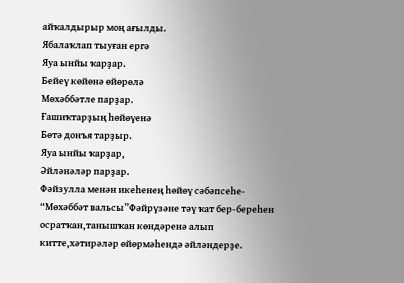айҡалдырыр моң ағылды.
Ябалаҡлап тыуған ергә
Яуа ынйы ҡарҙар.
Бейеү көйөнә өйөрөлә
Мөхәббәтле парҙар.
Ғашиҡтарҙың һөйөүенә
Бөтә донъя тарҙыр.
Яуа ынйы ҡарҙар,
Әйләнәләр парҙар.
Фәйзулла менән икеһенең һөйөү сәбәпсеһе- “Мөхәббәт вальсы”Фәйрүзәне тәү ҡат бер-береһен осратҡан,танышҡан көндәренә алып китте,хәтирәләр өйөрмәһендә әйләндерҙе.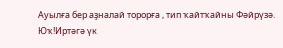Ауылға бер аҙналай торорға , тип ҡайтҡайны Фәйрүзә.
Юҡ!Иртәгә үк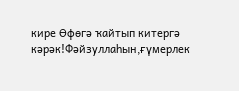кире Өфөгә ҡайтып китергә кәрәк!Фәйзуллаһын,ғүмерлек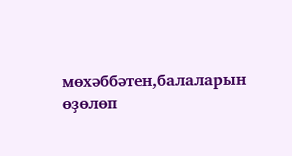мөхәббәтен,балаларын өҙөлөп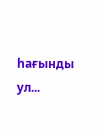һағынды ул...